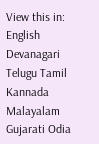View this in:
English Devanagari Telugu Tamil Kannada Malayalam Gujarati Odia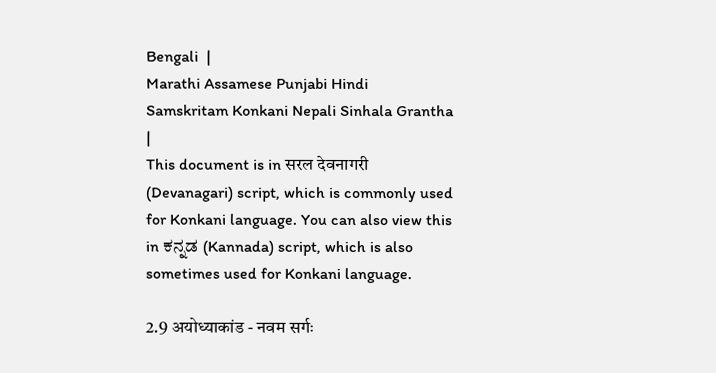Bengali  |
Marathi Assamese Punjabi Hindi Samskritam Konkani Nepali Sinhala Grantha  |
This document is in सरल देवनागरी (Devanagari) script, which is commonly used for Konkani language. You can also view this in ಕನ್ನಡ (Kannada) script, which is also sometimes used for Konkani language.

2.9 अयोध्याकांड - नवम सर्गः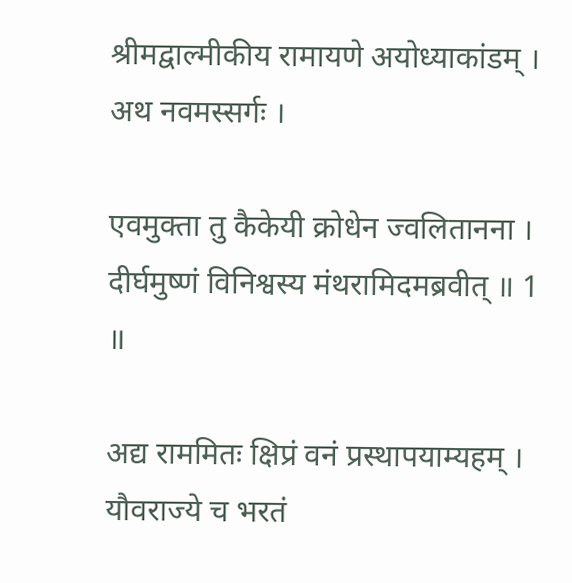श्रीमद्वाल्मीकीय रामायणे अयोध्याकांडम् ।
अथ नवमस्सर्गः ।

एवमुक्ता तु कैकेयी क्रोधेन ज्वलितानना ।
दीर्घमुष्णं विनिश्वस्य मंथरामिदमब्रवीत् ॥ 1 ॥

अद्य राममितः क्षिप्रं वनं प्रस्थापयाम्यहम् ।
यौवराज्ये च भरतं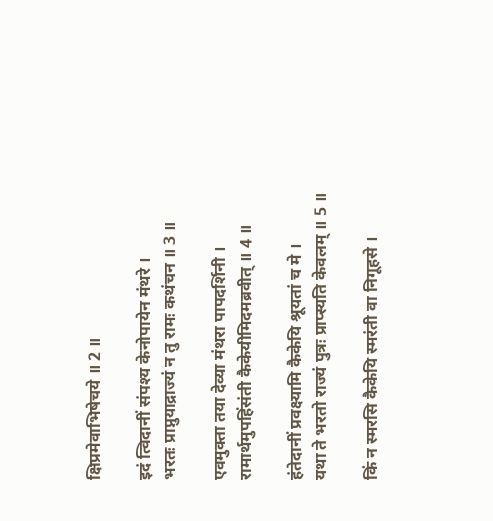क्षिप्रमेवाभिषेचये ॥ 2 ॥

इदं त्विदानीं संपश्य केनोपायेन मंथरे ।
भरतः प्राप्नुयाद्राज्यं न तु रामः कथंचन ॥ 3 ॥

एवमुक्ता तया देव्या मंथरा पापदर्शिनी ।
रामार्थमुपहिंसंती कैकेयीमिदमब्रवीत् ॥ 4 ॥

हंतेदानीं प्रवक्ष्यामि कैकेयि श्रूयतां च मे ।
यथा ते भरतो राज्यं पुत्रः प्राप्स्यति केवलम् ॥ 5 ॥

किं न स्मरसि कैकेयि स्मरंती वा निगूहसे ।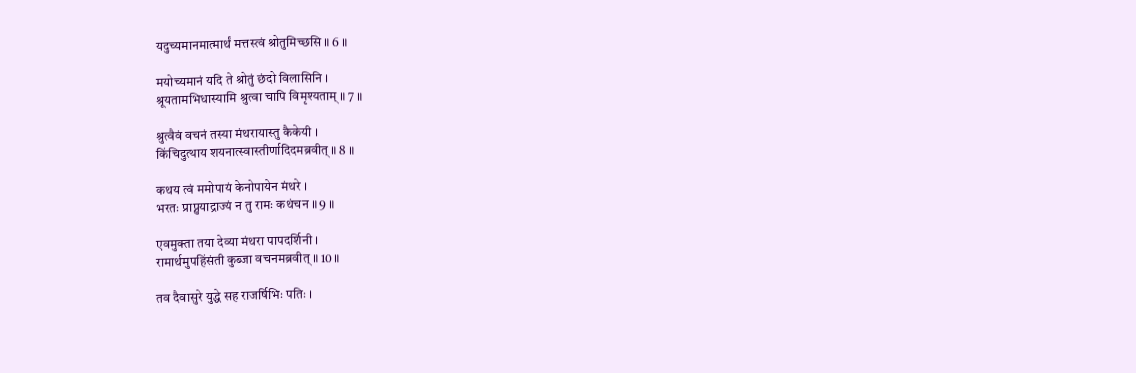यदुच्यमानमात्मार्थं मत्तस्त्वं श्रोतुमिच्छसि ॥ 6 ॥

मयोच्यमानं यदि ते श्रोतुं छंदो विलासिनि ।
श्रूयतामभिधास्यामि श्रुत्वा चापि विमृश्यताम् ॥ 7 ॥

श्रुत्वैवं वचनं तस्या मंथरायास्तु कैकेयी ।
किंचिदुत्थाय शयनात्स्वास्तीर्णादिदमब्रवीत् ॥ 8 ॥

कथय त्वं ममोपायं केनोपायेन मंथरे ।
भरतः प्राप्नुयाद्राज्यं न तु रामः कथंचन ॥ 9 ॥

एवमुक्ता तया देव्या मंथरा पापदर्शिनी ।
रामार्थमुपहिंसंती कुब्जा वचनमब्रवीत् ॥ 10 ॥

तव दैवासुरे युद्धे सह राजर्षिभिः पतिः ।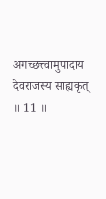अगच्छत्त्वामुपादाय देवराजस्य साह्यकृत् ॥ 11 ॥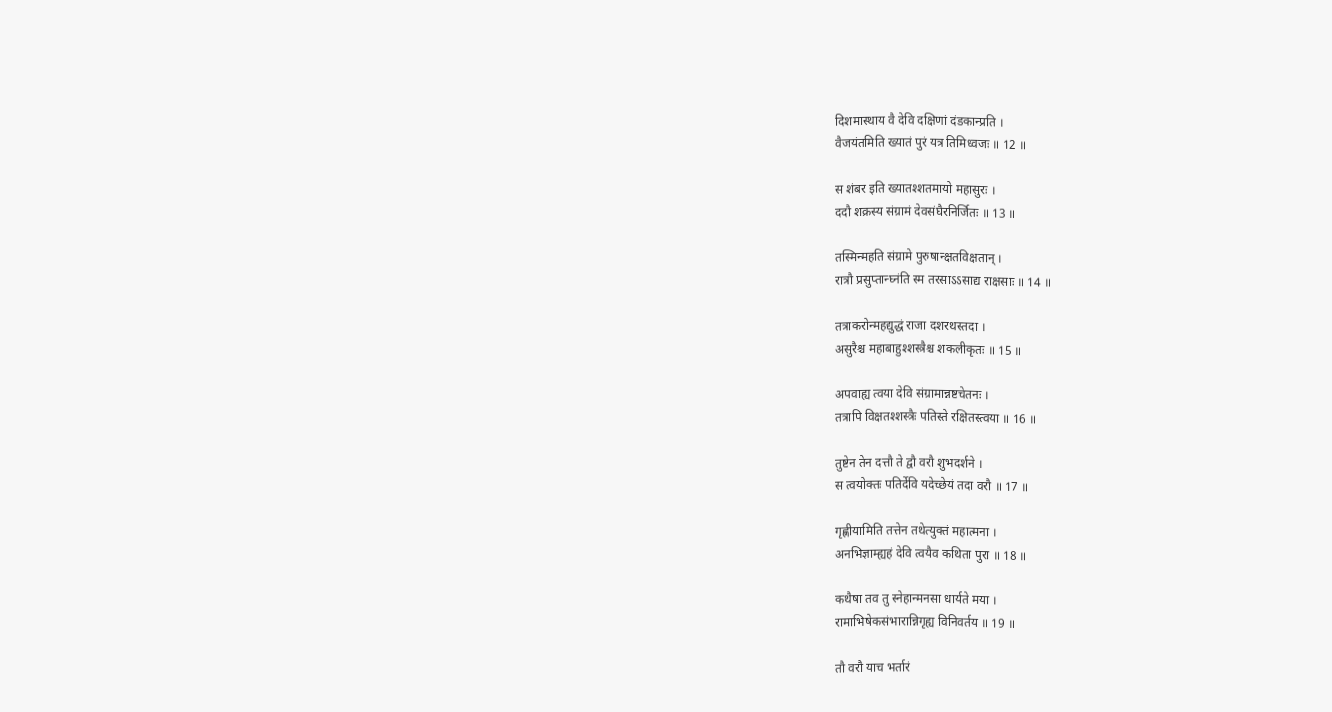दिशमास्थाय वै देवि दक्षिणां दंडकान्प्रति ।
वैजयंतमिति ख्यातं पुरं यत्र तिमिध्वजः ॥ 12 ॥

स शंबर इति ख्यातश्शतमायो महासुरः ।
ददौ शक्रस्य संग्रामं देवसंघैरनिर्जितः ॥ 13 ॥

तस्मिन्महति संग्रामे पुरुषान्क्षतविक्षतान् ।
रात्रौ प्रसुप्तान्घ्नंति स्म तरसाऽऽसाद्य राक्षसाः ॥ 14 ॥

तत्राकरोन्महद्युद्धं राजा दशरथस्तदा ।
असुरैश्च महाबाहुश्शस्त्रैश्च शकलीकृतः ॥ 15 ॥

अपवाह्य त्वया देवि संग्रामान्नष्टचेतनः ।
तत्रापि विक्षतश्शस्त्रैः पतिस्ते रक्षितस्त्वया ॥ 16 ॥

तुष्टेन तेन दत्तौ ते द्वौ वरौ शुभदर्शने ।
स त्वयोक्तः पतिर्देवि यदेच्छेयं तदा वरौ ॥ 17 ॥

गृह्णीयामिति तत्तेन तथेत्युक्तं महात्मना ।
अनभिज्ञाम्ह्यहं देवि त्वयैव कथिता पुरा ॥ 18 ॥

कथैषा तव तु स्नेहान्मनसा धार्यते मया ।
रामाभिषेकसंभारान्निगृह्य विनिवर्तय ॥ 19 ॥

तौ वरौ याच भर्तारं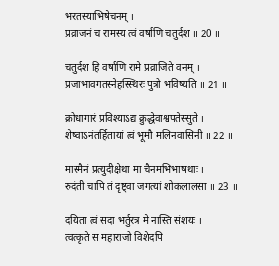भरतस्याभिषेचनम् ।
प्रव्राजनं च रामस्य त्वं वर्षाणि चतुर्दश ॥ 20 ॥

चतुर्दश हि वर्षाणि रामे प्रव्राजिते वनम् ।
प्रजाभावगतस्नेहस्स्थिरः पुत्रो भविष्यति ॥ 21 ॥

क्रोधागारं प्रविश्याऽद्य क्रुद्धेवाश्वपतेस्सुते ।
शेष्वाऽनंतर्हितायां त्वं भूमौ मलिनवासिनी ॥ 22 ॥

मास्मैनं प्रत्युदीक्षेथा मा चैनमभिभाषथाः ।
रुदंती चापि तं दृष्ट्वा जगत्यां शोकलालसा ॥ 23 ॥

दयिता त्वं सदा भर्तुरत्र मे नास्ति संशयः ।
त्वत्कृते स महाराजो विशेदपि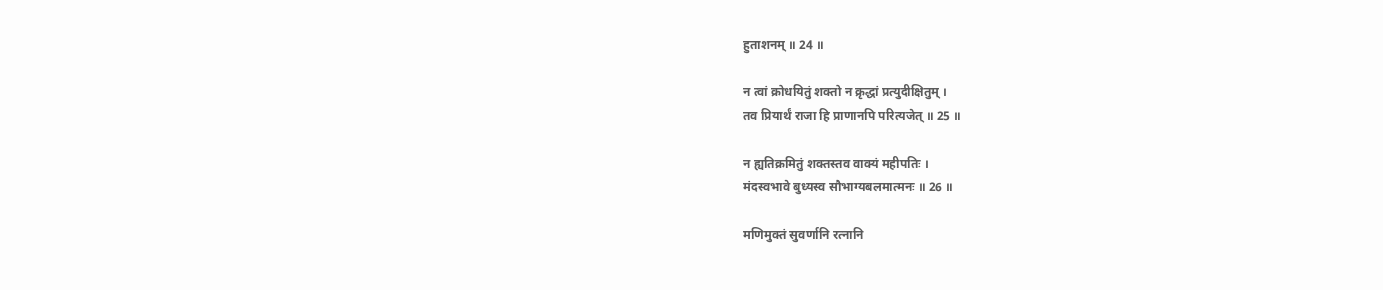हुताशनम् ॥ 24 ॥

न त्वां क्रोधयितुं शक्तो न क्रृद्धां प्रत्युदीक्षितुम् ।
तव प्रियार्थं राजा हि प्राणानपि परित्यजेत् ॥ 25 ॥

न ह्यतिक्रमितुं शक्तस्तव वाक्यं महीपतिः ।
मंदस्वभावे बुध्यस्व सौभाग्यबलमात्मनः ॥ 26 ॥

मणिमुक्तं सुवर्णानि रत्नानि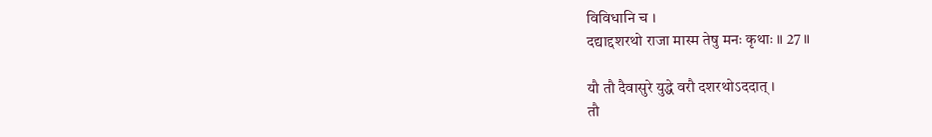विविधानि च ।
दद्याद्दशरथो राजा मास्म तेषु मनः कृथाः ॥ 27 ॥

यौ तौ दैवासुरे युद्धे वरौ दशरथोऽददात् ।
तौ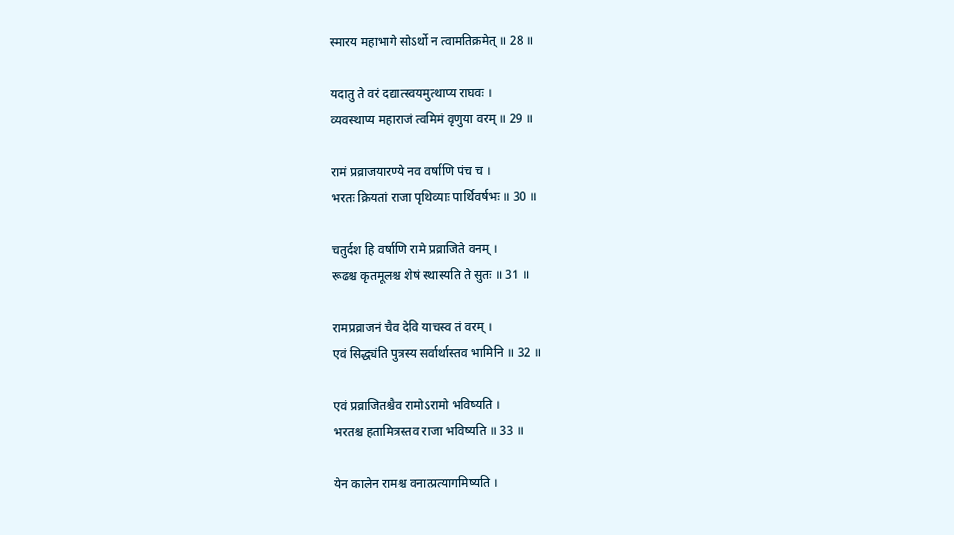स्मारय महाभागे सोऽर्थो न त्वामतिक्रमेत् ॥ 28 ॥

यदातु ते वरं दद्यात्स्वयमुत्थाप्य राघवः ।
व्यवस्थाप्य महाराजं त्वमिमं वृणुया वरम् ॥ 29 ॥

रामं प्रव्राजयारण्ये नव वर्षाणि पंच च ।
भरतः क्रियतां राजा पृथिव्याः पार्थिवर्षभः ॥ 30 ॥

चतुर्दश हि वर्षाणि रामे प्रव्राजिते वनम् ।
रूढश्च कृतमूलश्च शेषं स्थास्यति ते सुतः ॥ 31 ॥

रामप्रव्राजनं चैव देवि याचस्व तं वरम् ।
एवं सिद्ध्यंति पुत्रस्य सर्वार्थास्तव भामिनि ॥ 32 ॥

एवं प्रव्राजितश्चैव रामोऽरामो भविष्यति ।
भरतश्च हतामित्रस्तव राजा भविष्यति ॥ 33 ॥

येन कालेन रामश्च वनात्प्रत्यागमिष्यति ।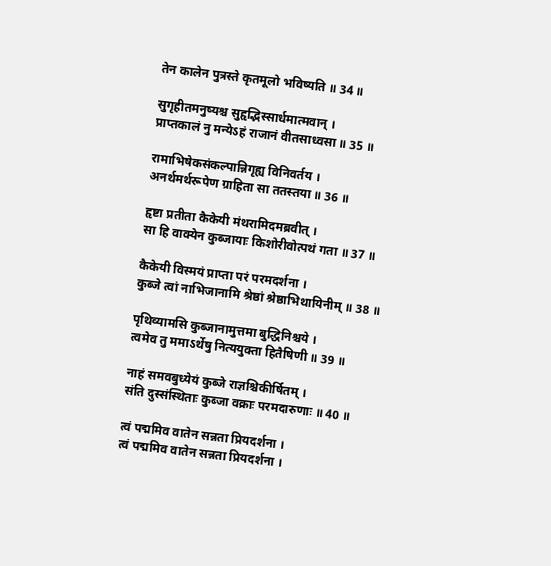तेन कालेन पुत्रस्ते कृतमूलो भविष्यति ॥ 34 ॥

सुगृहीतमनुष्यश्च सुहृद्भिस्सार्धमात्मवान् ।
प्राप्तकालं नु मन्येऽहं राजानं वीतसाध्वसा ॥ 35 ॥

रामाभिषेकसंकल्पान्निगृह्य विनिवर्तय ।
अनर्थमर्थरूपेण ग्राहिता सा ततस्तया ॥ 36 ॥

हृष्टा प्रतीता कैकेयी मंथरामिदमब्रवीत् ।
सा हि वाक्येन कुब्जायाः किशोरीवोत्पथं गता ॥ 37 ॥

कैकेयी विस्मयं प्राप्ता परं परमदर्शना ।
कुब्जे त्वां नाभिजानामि श्रेष्ठां श्रेष्ठाभिथायिनीम् ॥ 38 ॥

पृथिव्यामसि कुब्जानामुत्तमा बुद्धिनिश्चये ।
त्वमेव तु ममाऽर्थेषु नित्ययुक्ता हितैषिणी ॥ 39 ॥

नाहं समवबुध्येयं कुब्जे राज्ञश्चिकीर्षितम् ।
संति दुस्संस्थिताः कुब्जा वक्राः परमदारुणाः ॥ 40 ॥

त्वं पद्ममिव वातेन सन्नता प्रियदर्शना ।
त्वं पद्ममिव वातेन सन्नता प्रियदर्शना ।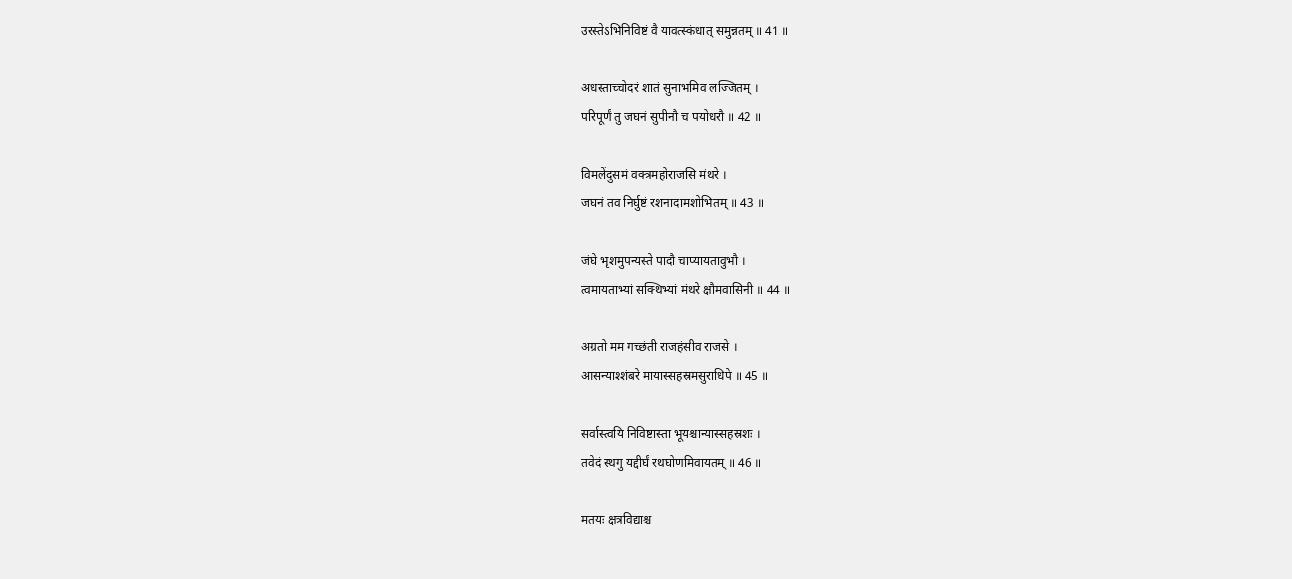उरस्तेऽभिनिविष्टं वै यावत्स्कंधात् समुन्नतम् ॥ 41 ॥

अधस्ताच्चोदरं शातं सुनाभमिव लज्जितम् ।
परिपूर्णं तु जघनं सुपीनौ च पयोधरौ ॥ 42 ॥

विमलेंदुसमं वक्त्रमहोराजसि मंथरे ।
जघनं तव निर्घुष्टं रशनादामशोभितम् ॥ 43 ॥

जंघे भृशमुपन्यस्ते पादौ चाप्यायतावुभौ ।
त्वमायताभ्यां सक्थिभ्यां मंथरे क्षौमवासिनी ॥ 44 ॥

अग्रतो मम गच्छंती राजहंसीव राजसे ।
आसन्याश्शंबरे मायास्सहस्रमसुराधिपे ॥ 45 ॥

सर्वास्त्वयि निविष्टास्ता भूयश्चान्यास्सहस्रशः ।
तवेदं स्थगु यद्दीर्घं रथघोणमिवायतम् ॥ 46 ॥

मतयः क्षत्रविद्याश्च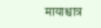मायाश्चात्र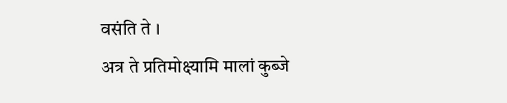वसंति ते ।
अत्र ते प्रतिमोक्ष्यामि मालां कुब्जे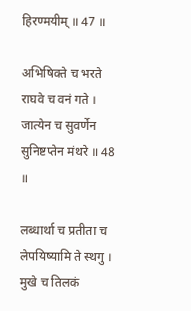हिरण्मयीम् ॥ 47 ॥

अभिषिक्ते च भरते राघवे च वनं गते ।
जात्येन च सुवर्णेन सुनिष्टप्तेन मंथरे ॥ 48 ॥

लब्धार्था च प्रतीता च लेपयिष्यामि ते स्थगु ।
मुखे च तिलकं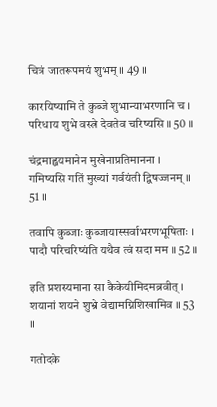चित्रं जातरूपमयं शुभम् ॥ 49 ॥

कारयिष्यामि ते कुब्जे शुभान्याभरणानि च ।
परिधाय शुभे वस्त्रे देवतेव चरिष्यसि ॥ 50 ॥

चंद्रमाह्वयमानेन मुखेनाप्रतिमानना ।
गमिष्यसि गतिं मुख्यां गर्वयंती द्विषज्जनम् ॥ 51 ॥

तवापि कुब्जाः कुब्जायास्सर्वाभरणभूषिताः ।
पादौ परिचरिष्यंति यथैव त्वं सदा मम ॥ 52 ॥

इति प्रशस्यमाना सा कैकेयीमिदमब्रवीत् ।
शयानां शयने शुभ्रे वेद्यामग्निशिखामिव ॥ 53 ॥

गतोदके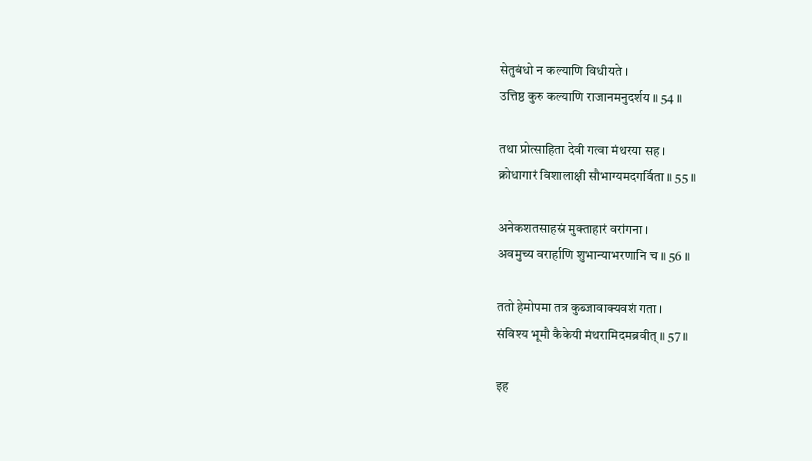सेतुबंधो न कल्याणि विधीयते ।
उत्तिष्ठ कुरु कल्याणि राजानमनुदर्शय ॥ 54 ॥

तथा प्रोत्साहिता देवी गत्वा मंथरया सह ।
क्रोधागारं विशालाक्षी सौभाग्यमदगर्विता ॥ 55 ॥

अनेकशतसाहस्रं मुक्ताहारं वरांगना ।
अवमुच्य वरार्हाणि शुभान्याभरणानि च ॥ 56 ॥

ततो हेमोपमा तत्र कुब्जावाक्यवशं गता ।
संविश्य भूमौ कैकेयी मंथरामिदमब्रवीत् ॥ 57 ॥

इह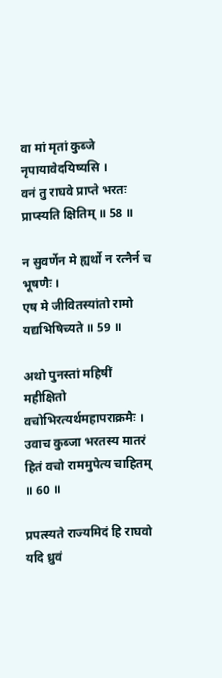वा मां मृतां कुब्जे नृपायावेदयिष्यसि ।
वनं तु राघवे प्राप्ते भरतः प्राप्स्यति क्षितिम् ॥ 58 ॥

न सुवर्णेन मे ह्यर्थो न रत्नैर्न च भूषणैः ।
एष मे जीवितस्यांतो रामो यद्यभिषिच्यते ॥ 59 ॥

अथो पुनस्तां महिषीं महीक्षितो वचोभिरत्यर्थमहापराक्रमैः ।
उवाच कुब्जा भरतस्य मातरं हितं वचो राममुपेत्य चाहितम् ॥ 60 ॥

प्रपत्स्यते राज्यमिदं हि राघवो यदि ध्रुवं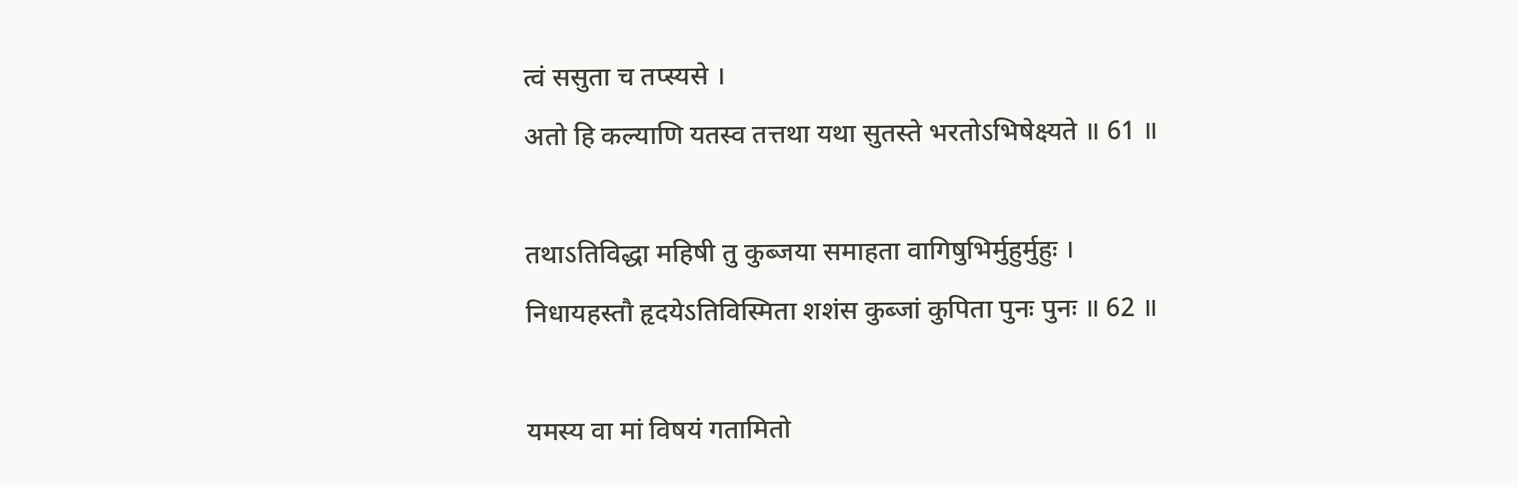त्वं ससुता च तप्स्यसे ।
अतो हि कल्याणि यतस्व तत्तथा यथा सुतस्ते भरतोऽभिषेक्ष्यते ॥ 61 ॥

तथाऽतिविद्धा महिषी तु कुब्जया समाहता वागिषुभिर्मुहुर्मुहुः ।
निधायहस्तौ हृदयेऽतिविस्मिता शशंस कुब्जां कुपिता पुनः पुनः ॥ 62 ॥

यमस्य वा मां विषयं गतामितो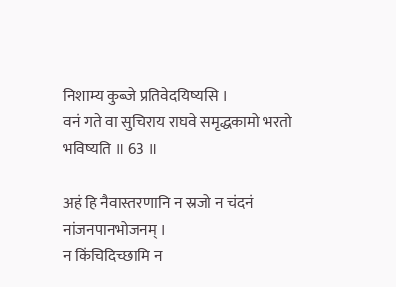निशाम्य कुब्जे प्रतिवेदयिष्यसि ।
वनं गते वा सुचिराय राघवे समृद्धकामो भरतो भविष्यति ॥ 63 ॥

अहं हि नैवास्तरणानि न स्रजो न चंदनं नांजनपानभोजनम् ।
न किंचिदिच्छामि न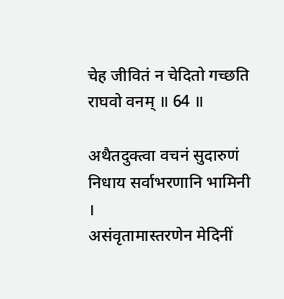चेह जीवितं न चेदितो गच्छति राघवो वनम् ॥ 64 ॥

अथैतदुक्त्वा वचनं सुदारुणं निधाय सर्वाभरणानि भामिनी ।
असंवृतामास्तरणेन मेदिनीं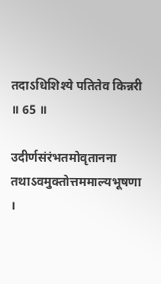तदाऽधिशिश्ये पतितेव किन्नरी ॥ 65 ॥

उदीर्णसंरंभतमोवृतानना तथाऽवमुक्तोत्तममाल्यभूषणा ।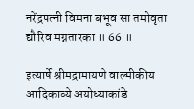नरेंद्रपत्नी विमना बभूव सा तमोवृता द्यौरिव मग्नतारका ॥ 66 ॥

इत्यार्षे श्रीमद्रामायणे वाल्मीकीय आदिकाव्ये अयोध्याकांडे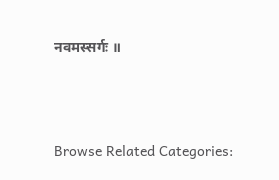नवमस्सर्गः ॥




Browse Related Categories: